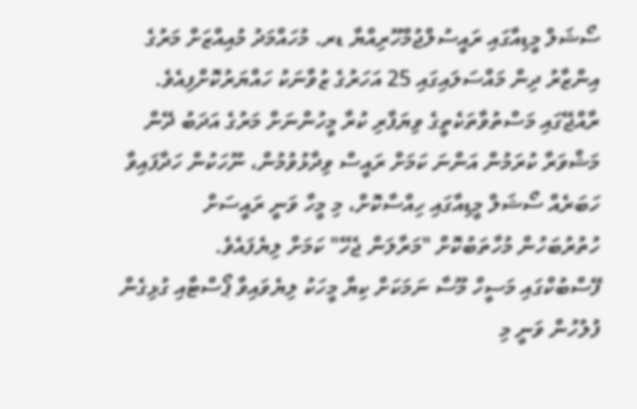ސޯޝަލް މީޑިއާގައި ރައީސުލްޖުމްހޫރިއްޔާ ޑރ. މުހައްމަދު މުއިއްޒަށް މަރުގެ އިންޒާރު ދިން މައްސަލައިގައި 25 އަހަރުގެ ޒުވާނަކު ހައްޔަރުކޮށްފިއެވެ.
ރާއްޖޭގައި މަސްތުވާތަކެތީގެ ވިޔަފާރި ކުރާ މީހުންނަށް މަރުގެ އަދަބު ދޭން މަޝްވަރާ ކުރަމުން އަންނަ ކަމަށް ރައީސް ވިދާޅުވުމުން، ނޫހަކުން ހަދާފައިވާ ހަބަރެއް ސޯޝަލް މީޑިއާގައި ހިއްސާކޮށް، މި މީހާ ވަނީ ރައީސަށް ހުތުރުބަހުން މުހާތަބުކޮށް "މަރާލަން ޖެހޭ" ކަމަށް ލިޔެފައެވެ.
ފޭސްބުކްގައި މަސީހް މޫސާ ނަމަކަށް ކިޔާ މީހަކު ލިޔެވައިވާ ޕޯސްޓާއި ގުޅިގެން ފުލުހުން ވަނީ މި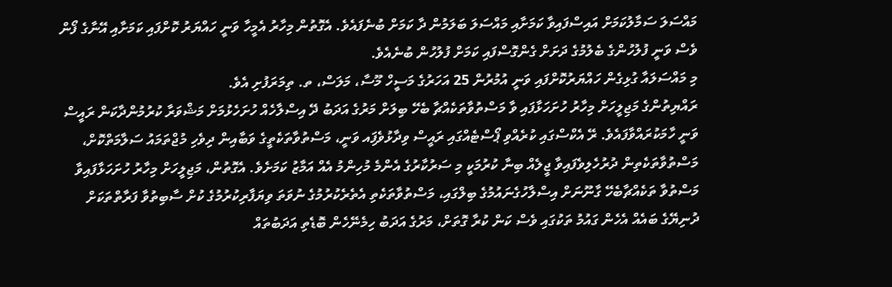މައްސަލަ ސަމާލުކަމަށް އައިސްފައިވާ ކަމަށާއި މައްސަލަ ބަލަމުން ދާ ކަމަށް ބުނެފައެވެ. އެގޮތުން މިހާރު އެމީހާ ވަނީ ހައްޔަރު ކޮށްފައި ކަމަށާއި އޭނާގެ ފޯން ވެސް ވަނީ ފުލުހުންގެ ބެލުމުގެ ދަށަށް ގެންގޮސްފައި ކަމަށް ފުލުހުން ބުނެއެވެ.
މި މައްސަލައާ ގުޅިގެން ހައްޔަރުކޮށްފައި ވަނީ އުމުރުން 25 އަހަރުގެ މަސީހް މޫސާ، މަލަސް، ތ. ތިމަރަފުށި އެވެ.
ރައްޔިތުންގެ މަޖިލީހަށް މިހާރު ހުށަހަޅާފައި ވާ މަސްތުވާތަކެއްޗާ ބެހޭ ބިލަށް މަރުގެ އަދަބު ދޭ އިސްލާހެއް ހުށަހެޅުމަށް މަޝްވަރާ ކުރުމުންދާކަން ރައީސް ވަނީ ހާމަކުރައްވާފައެވެ. ރޭ އެކްސްގައި ކުރެއްވި ޕޯސްޓެއްގައި ރައީސް ވިދާޅުވެފަިއ ވަނީ، މަސްތުވާތަކެތީގެ ވަބާއިން ދިވެހި މުޖްތަމައު ސަލާމަތްކޮށް، މަސްތުވާތަކެތިން ދުރުހެލިވެފައިވާ ޖީލެއް ބިނާ ކުރުމަކީ މި ސަރުކާރުގެ އެންމެ މުހިންމު އެއް އަމާޒު ކަމަށެވެ. އެގޮތުން، މަޖިލީހަށް މިހާރު ހުށަހަޅާފައިވާ މަސްތުވާ ތަކެއްޗާބެހޭ ގާނޫނަށް އިސްލާހުގެނައުމުގެ ބިލްގައި، މަސްތުވާތަކެތި އެތެރެކުރުމުގެ ނުވަތަ ވިޔަފާރިކުރުމުގެ ކުށް ސާބިތުވާ ފަރާތްތަކަށް ދުނިޔޭގެ ބައެއް އެހެން ގައުމު ތަކުގައި ވެސް ކަން ކުރާ ގޮތަށް، މަރުގެ އަދަބު ހިމެނޭހެން ބޮޑެތި އަދަބުތައް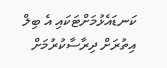ކަނޑައެޅުމަށްޓަކައި އެ ބިލް އިތުރަށް ދިރާސާކުރުމަށް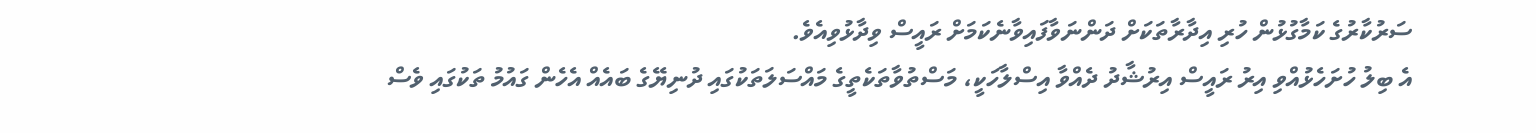ސަރުކާރުގެ ކަމާގުޅުން ހުރި އިދާރާތަކަށް ދަންނަވާފައިވާނެކަމަށް ރައީސް ވިދާޅުވިއެވެ.
އެ ބިލު ހުށަހެޅުއްވި އިރު ރައީސް އިރުޝާދު ދެއްވާ އިސްލާހަކީ، މަސްތުވާތަކެތީގެ މައްސަލަތަކުގައި ދުނިޔޭގެ ބައެއް އެހެން ގައުމު ތަކުގައި ވެސް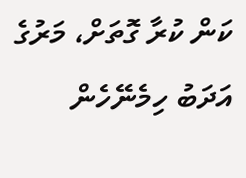ކަން ކުރާ ގޮތަށް، މަރުގެ އަދަބު ހިމެނޭހެން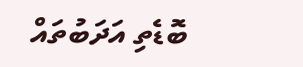ބޮޑެތި އަދަބުތައް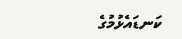ކަނޑައެޅުމުގެ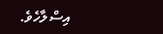އިސްލާހެވެ.